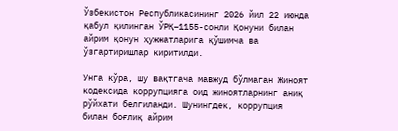Ўзбекистон Республикасининг 2026 йил 22 июнда қабул қилинган ЎРҚ–1155-сонли Қонуни билан айрим қонун ҳужжатларига қўшимча ва ўзгартиришлар киритилди.

Унга кўра, шу вақтгача мавжуд бўлмаган Жиноят кодексида коррупцияга оид жиноятларнинг аниқ рўйхати белгиланди. Шунингдек, коррупция билан боғлиқ айрим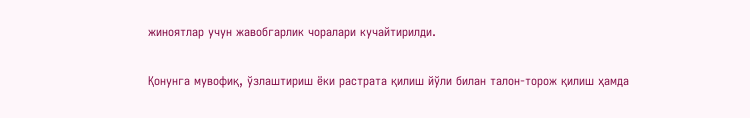жиноятлар учун жавобгарлик чоралари кучайтирилди.

Қонунга мувофиқ, ўзлаштириш ёки растрата қилиш йўли билан талон-торож қилиш ҳамда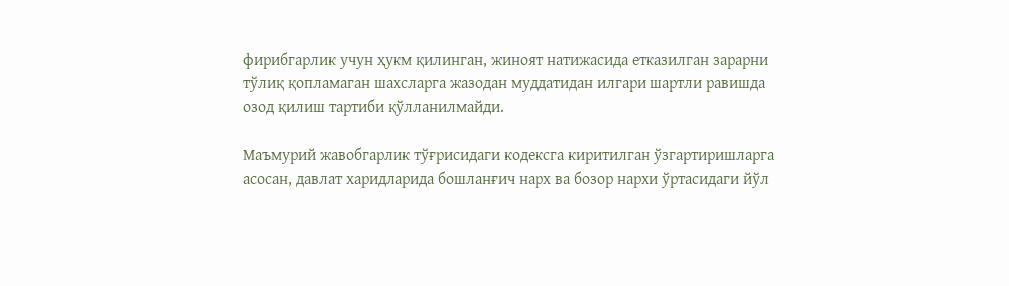фирибгарлик учун ҳукм қилинган, жиноят натижасида етказилган зарарни тўлиқ қопламаган шахсларга жазодан муддатидан илгари шартли равишда озод қилиш тартиби қўлланилмайди.

Маъмурий жавобгарлик тўғрисидаги кодексга киритилган ўзгартиришларга асосан, давлат харидларида бошланғич нарх ва бозор нархи ўртасидаги йўл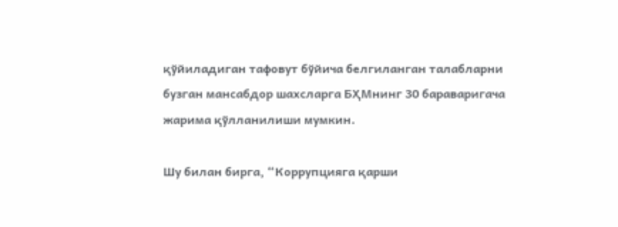қўйиладиган тафовут бўйича белгиланган талабларни бузган мансабдор шахсларга БҲМнинг 30 бараваригача жарима қўлланилиши мумкин.

Шу билан бирга, “Коррупцияга қарши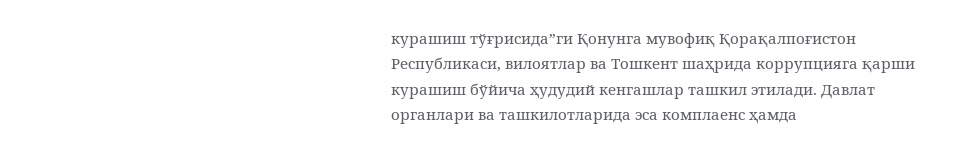курашиш тўғрисида”ги Қонунга мувофиқ Қорақалпоғистон Республикаси, вилоятлар ва Тошкент шаҳрида коррупцияга қарши курашиш бўйича ҳудудий кенгашлар ташкил этилади. Давлат органлари ва ташкилотларида эса комплаенс ҳамда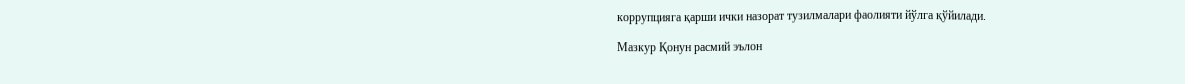коррупцияга қарши ички назорат тузилмалари фаолияти йўлга қўйилади.

Мазкур Қонун расмий эълон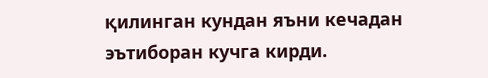қилинган кундан яъни кечадан эътиборан кучга кирди.